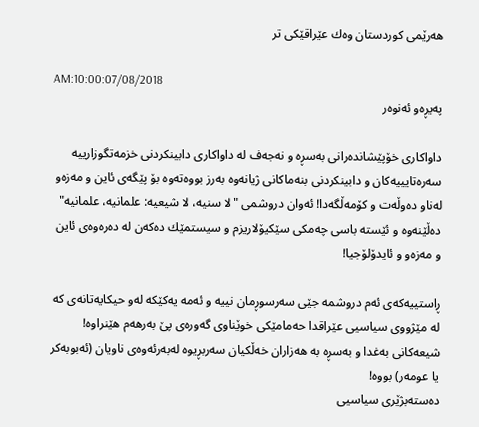هه‌رێمی كوردستان وه‌ك عێراقێكی تر

AM:10:00:07/08/2018
په‌یڕه‌و ئه‌نوه‌ر

داواكاری خۆپێشانده‌رانی به‌سڕه‌ و نه‌جه‌ف له‌ داواكاری دابینكردنی خزمه‌تگوزارییه‌ سه‌ره‌تایییه‌كان و دابینكردنی بنه‌ماكانی ژیانه‌وه‌ به‌رز بووه‌ته‌وه‌ بۆ پێگه‌ی ئاین و مه‌زه‌و له‌ناو ده‌وڵه‌ت و كۆمه‌ڵگه‌دا! ئه‌وان دروشمی "لا سنیه‌، لا شیعیه‌: علمانیه‌، علمانیه‌" ده‌ڵێنه‌وه‌ و ئێسته‌ باسی چه‌مكی سێكیۆلاریزم و سیستمێك ده‌كه‌ن له‌ ده‌ره‌وه‌ی ئاین و مه‌زه‌و و ئایدۆلۆجیا!

ڕاستییه‌كه‌ی ئه‌م دروشمه‌ جێی سه‌رسوڕمان نییه‌ و ئه‌مه‌ یه‌كێكه‌ له‌و حیكایه‌تانه‌ی كه‌ له‌ مێژووی سیاسیی عێراقدا حه‌مامێكی خوێناوی گه‌وره‌ی پێ به‌رهه‌م هێنراوه‌! شیعه‌كانی به‌غدا و به‌سڕه‌ به‌ هه‌زاران خه‌ڵكیان سه‌ربڕیوه‌ له‌به‌رئه‌وه‌ی ناویان (ئه‌بوبه‌كر یا عومه‌ر) بووه‌!
ده‌سته‌بژێری سیاسیی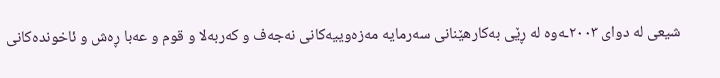شیعی له‌ دوای ٢٠٠٣ـه‌وه‌ له‌ ڕێی به‌كارهێنانی سه‌رمایه‌ مه‌زه‌وییه‌كانی نه‌جه‌ف و كه‌ربه‌لا و قوم و عه‌با ڕه‌ش و ئاخونده‌كانی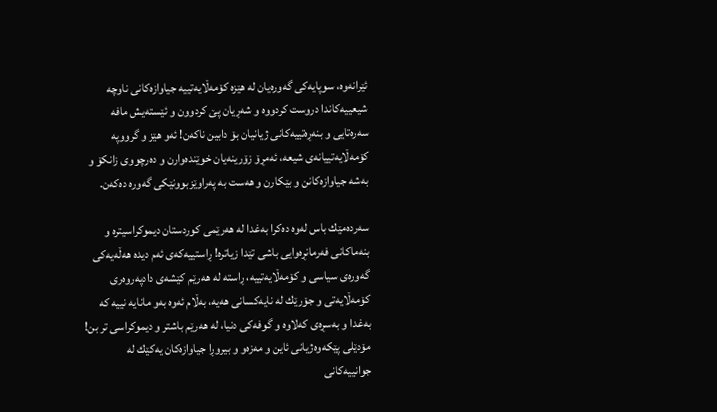ئێرانه‌وه‌، سوپایه‌كی گه‌وره‌یان له‌ هێزه‌ كۆمه‌ڵایه‌تییه‌ جیاوازه‌كانی ناوچه‌ شیعییه‌كاندا دروست كردووه‌ و شه‌ڕیان پێ كردوون و ئێسته‌یش مافه‌ سه‌ره‌تایی و بنه‌ڕه‌تییه‌كانی ژیانیان بۆ دابین ناكه‌ن! ئه‌و هێز و گرووپه‌ كۆمه‌ڵایه‌تییانه‌ی شیعه‌، ئه‌مڕۆ زۆرینه‌یان خوێنده‌وارن و ده‌رچووی زانكۆ و به‌شه‌ جیاوازه‌كانن و بێكارن و هه‌ست به‌ په‌راوێزبوونێكی گه‌وره‌ ده‌كه‌ن.

سه‌رده‌مێك باس له‌وه‌ ده‌كرا به‌غدا له‌ هه‌رێمی كوردستان دیموكراسیتره‌ و بنه‌ماكانی فه‌رمانڕه‌وایی باشی تێدا زیاتره‌! ڕاستییه‌كه‌ی ئه‌م دیده‌ هه‌ڵه‌یه‌كی گه‌وره‌ی سیاسی و كۆمه‌ڵایه‌تییه‌، ڕاسته‌ له‌ هه‌رێم كێشه‌ی دادپه‌روه‌ری كۆمه‌ڵایه‌تی و جۆرێك له‌ نایه‌كسانی هه‌یه‌، به‌ڵام ئه‌وه‌ به‌و مانایه‌ نییه‌ كه‌ به‌غدا و به‌سڕه‌ی كه‌لاوه‌ و گوفه‌كی دنیا، له‌ هه‌رێم باشتر و دیموكراسی تر بن! مۆدێلی پێكه‌وه‌ژیانی ئاین و مه‌زه‌و و بیروڕا جیاوازه‌كان یه‌كێك له‌ جوانییه‌كانی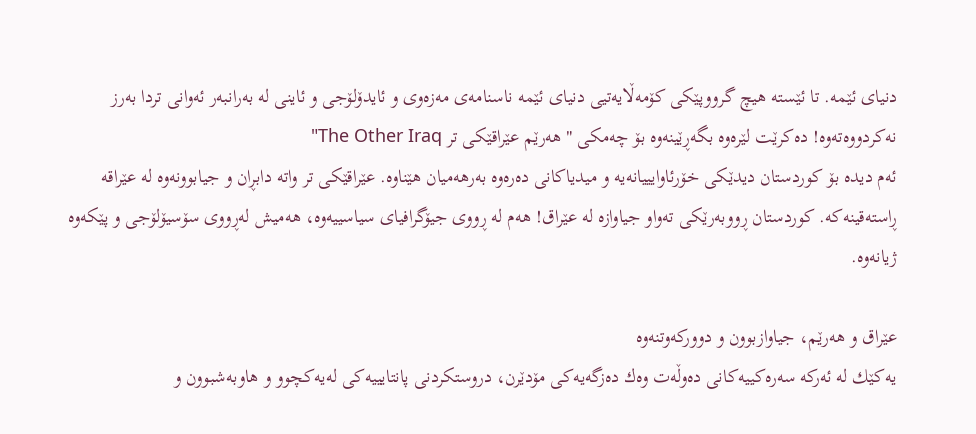دنیای ئێمه‌. تا ئێسته‌ هیچ گرووپێكی كۆمه‌ڵایه‌تیی دنیای ئێمه‌ ناسنامه‌ی مه‌زه‌وی و ئایدۆلۆجی و ئاینی له‌ به‌رانبه‌ر ئه‌وانی تردا به‌رز نه‌كردووه‌ته‌وه‌! ده‌كرێت لێره‌وه‌ بگه‌ڕێینه‌وه‌ بۆ چه‌مكی "هه‌رێم عێراقێكی تر The Other Iraq"
ئه‌م دیده‌ بۆ كوردستان دیدێكی خۆرئاوایییانه‌یه‌ و میدیاكانی ده‌ره‌وه‌ به‌رهه‌میان هێناوه‌. عێراقێكی تر واته‌ دابڕان و جیابوونه‌وه‌ له‌ عێراقه‌ ڕاسته‌قینه‌كه‌. كوردستان ڕووبه‌رێكی ته‌واو جیاوازه‌ له‌ عێراق! هه‌م له‌ ڕووی جیۆگرافیای سیاسییه‌وه‌، هه‌میش له‌ڕووی سۆسیۆلۆجی و پێكه‌وه‌ ژیانه‌وه‌.

عێراق و هه‌رێم، جیاوازبوون و دووركه‌وتنه‌وه‌
یه‌كێك له‌ ئه‌ركه‌ سه‌ره‌كییه‌كانی ده‌وڵه‌ت وه‌ك ده‌زگه‌یه‌كی مۆدێرن، دروستكردنی پانتایییه‌كی له‌یه‌كچوو و هاوبه‌شبوون و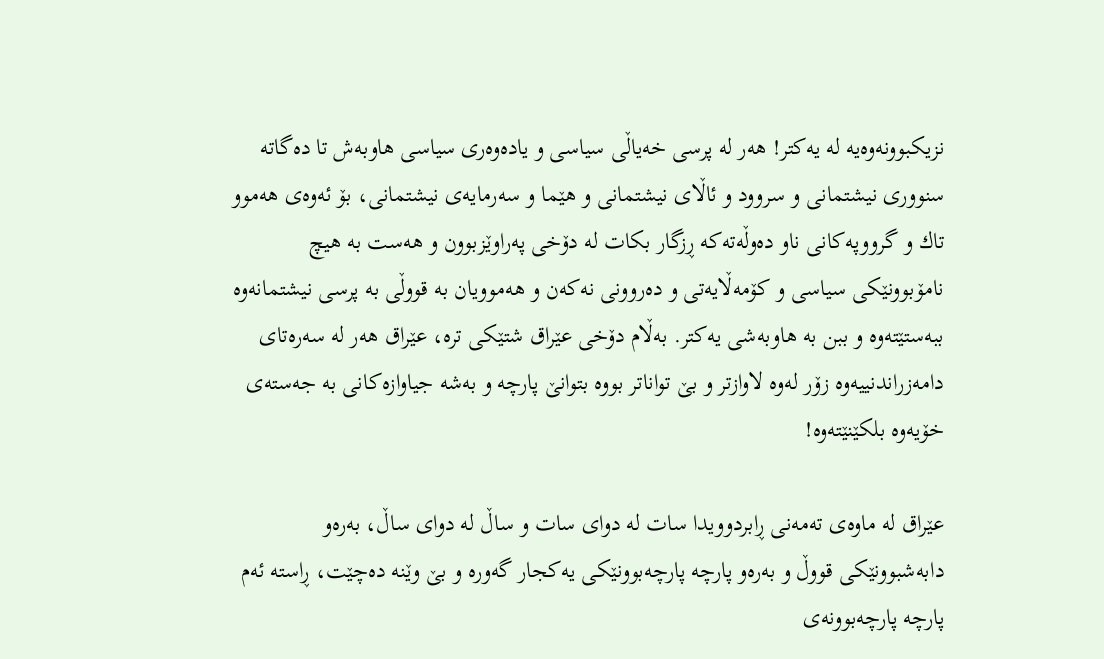نزیكبوونه‌وه‌یه‌ له‌ یه‌كتر! هه‌ر له‌ پرسی خه‌یاڵی سیاسی و یاده‌وه‌ری سیاسی هاوبه‌ش تا ده‌گاته‌ سنووری نیشتمانی و سروود و ئاڵای نیشتمانی و هێما و سه‌رمایه‌ی نیشتمانی، بۆ ئه‌وه‌ی هه‌موو تاك و گرووپه‌كانی ناو ده‌وڵه‌ته‌كه‌ ڕزگار بكات له‌ دۆخی په‌راوێزبوون و هه‌ست به‌ هیچ نامۆبوونێكی سیاسی و كۆمه‌ڵایه‌تی و ده‌روونی نه‌كه‌ن و هه‌موویان به‌ قووڵی به‌ پرسی نیشتمانه‌وه‌ ببه‌ستێته‌وه‌ و ببن به‌ هاوبه‌شی یه‌كتر. به‌ڵام دۆخی عێراق شتێكی تره‌، عێراق هه‌ر له‌ سه‌ره‌تای دامه‌زراندنییه‌وه‌ زۆر له‌وه‌ لاوازتر و بێ تواناتر بووه‌ بتوانێ پارچه‌ و به‌شه‌ جیاوازه‌كانی به‌ جه‌سته‌ی خۆیه‌وه‌ بلكێنێته‌وه‌!

عێراق له‌ ماوه‌ی ته‌مه‌نی ڕابردوویدا سات له‌ دوای سات و ساڵ له‌ دوای ساڵ، به‌ره‌و دابه‌شبوونێكی قووڵ و به‌ره‌و پارچه‌ پارچه‌بوونێكی یه‌كجار گه‌وره‌ و بێ وێنه‌ ده‌چێت، ڕاسته‌ ئه‌م پارچه‌ پارچه‌بوونه‌ی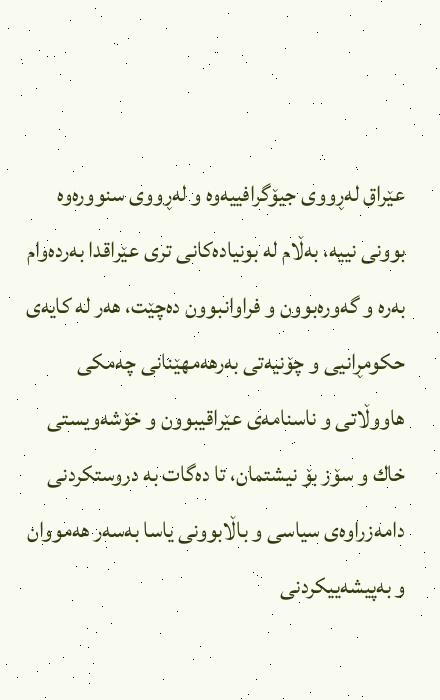عێراق له‌ڕووی جیۆگرافییه‌وه‌ و له‌ڕووی سنووره‌وه‌ بوونی نییه‌، به‌ڵام له‌ بونیاده‌كانی تری عێراقدا به‌رده‌وام به‌ره‌ و گه‌وره‌بوون و فراوانبوون ده‌چێت، هه‌ر له‌ كایه‌ی حكومڕانیی و چۆنیه‌تی به‌رهه‌مهێنانی چه‌مكی هاووڵاتی و ناسنامه‌ی عێراقیبوون و خۆشه‌ویستی خاك و سۆز بۆ نیشتمان، تا ده‌گات به‌ دروستكردنی دامه‌زراوه‌ی سیاسی و باڵابوونی یاسا به‌سه‌ر هه‌مووان و به‌پیشه‌ییكردنی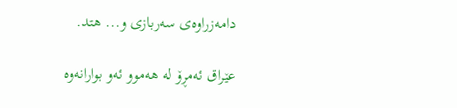دامه‌زراوه‌ی سه‌ربازی و... هتد.

عێراق ئه‌مڕۆ له‌ هه‌موو ئه‌و بوارانه‌وه‌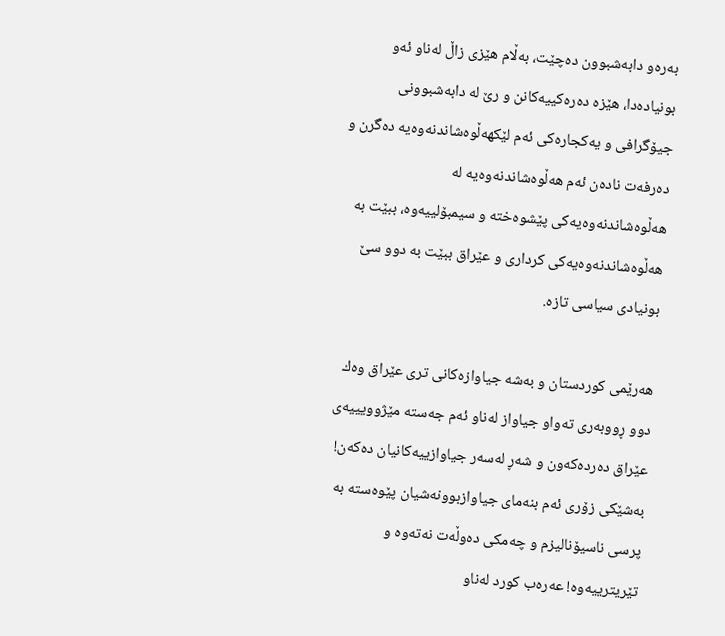به‌ره‌و دابه‌شبوون ده‌چێت، به‌ڵام هێزی زاڵ له‌ناو ئه‌و بونیاده‌دا، هێزه‌ ده‌ره‌كییه‌كانن و رێ له‌ دابه‌شبوونی جیۆگرافی و یه‌كجاره‌كی ئه‌م لێكهه‌ڵوه‌شاندنه‌وه‌یه‌ ده‌گرن و ده‌رفه‌ت ناده‌ن ئه‌م هه‌ڵوه‌شاندنه‌وه‌یه‌ له‌ هه‌ڵوه‌شاندنه‌وه‌یه‌كی پێشوه‌خته‌ و سیمبۆلییه‌وه‌، ببێت به‌ هه‌ڵوه‌شاندنه‌وه‌یه‌كی كرداری و عێراق ببێت به‌ دوو سێ بونیادی سیاسی تازه‌.

هه‌رێمی كوردستان و به‌شه‌ جیاوازه‌كانی تری عێراق وه‌ك دوو ڕووبه‌ری ته‌واو جیاواز له‌ناو ئه‌م جه‌سته‌ مێژوویییه‌ی عێراق ده‌رده‌كه‌ون و شه‌ڕ له‌سه‌ر جیاوازییه‌كانیان ده‌كه‌ن! به‌شێكی زۆری ئه‌م بنه‌مای جیاوازبوونه‌شیان پێوه‌سته‌ به‌ پرسی ناسیۆنالیزم و چه‌مكی ده‌وڵه‌ت نه‌ته‌وه‌ و تێریترییه‌وه‌! عه‌ره‌ب كورد له‌ناو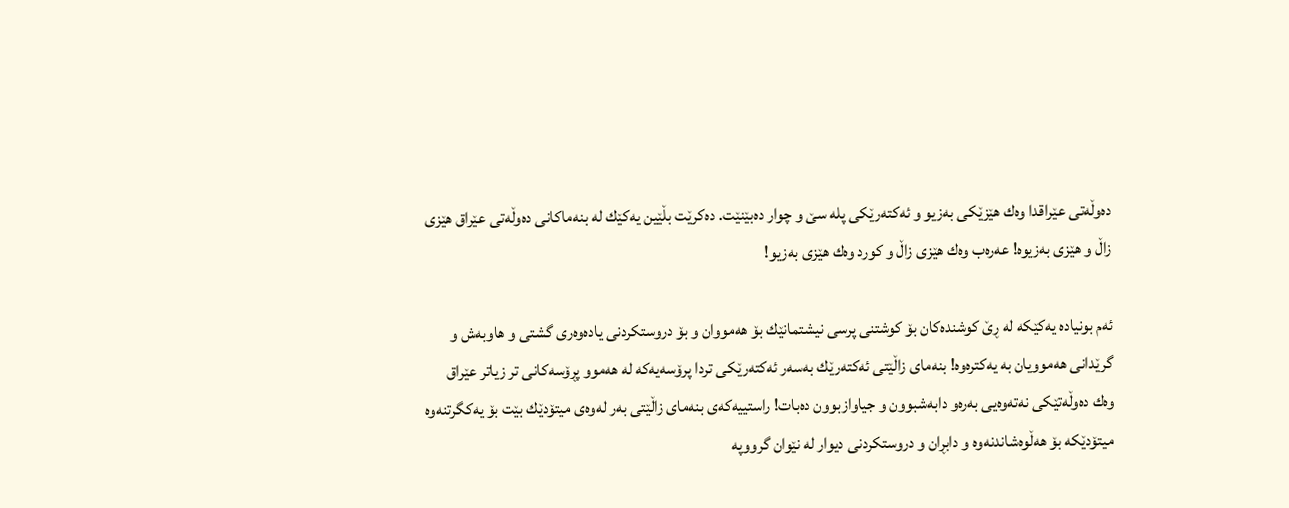ده‌وڵه‌تی عێراقدا وه‌ك هێزێكی به‌زیو و ئه‌كته‌رێكی پله‌ سێ و چوار ده‌بێنێت. ده‌كرێت بڵێین یه‌كێك له‌ بنه‌ماكانی ده‌وڵه‌تی عێراق هێزی زاڵ و هێزی به‌زیوه‌! عه‌ره‌ب وه‌ك هێزی زاڵ و كورد وه‌ك هێزی به‌زیو!

ئه‌م بونیاده‌ یه‌كێكه‌ له‌ ڕێ كوشنده‌كان بۆ كوشتنی پرسی نیشتمانێك بۆ هه‌مووان و بۆ دروستكردنی یاده‌وه‌ری گشتی و هاوبه‌ش و گرێدانی هه‌موویان به‌ یه‌كتره‌وه‌! بنه‌مای زاڵێتی ئه‌كته‌رێك به‌سه‌ر ئه‌كته‌رێكی تردا پرۆسه‌یه‌كه‌ له‌ هه‌موو پڕۆسه‌كانی تر زیاتر عێراق وه‌ك ده‌وڵه‌تێكی نه‌ته‌وه‌یی به‌ره‌و دابه‌شبوون و جیاوازبوون ده‌بات! راستییه‌كه‌ی بنه‌مای زاڵێتی به‌ر له‌وه‌ی میتۆدێك بێت بۆ یه‌كگرتنه‌وه‌ میتۆدێكه‌ بۆ هه‌ڵوه‌شاندنه‌وه‌ و دابڕان و دروستكردنی دیوار له‌ نێوان گرووپه‌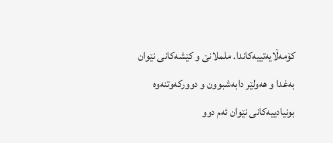كۆمه‌ڵایه‌تییه‌كاندا. ململانێ و كێشه‌كانی نێوان به‌غدا و هه‌ولێر دابه‌شبوون و دووركه‌وتنه‌وه‌ بونیادییه‌كانی نێوان ئه‌م دوو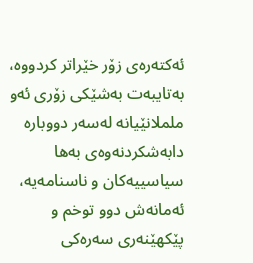ئه‌كته‌ره‌ی زۆر خێراتر كردووه‌، به‌تایبه‌ت به‌شێكی زۆری ئه‌و ململانێیانه‌ له‌سه‌ر دووباره‌ دابه‌شكردنه‌وه‌ی به‌ها سیاسییه‌كان و ناسنامه‌یه‌، ئه‌مانه‌ش دوو توخم و پێكهێنه‌ری سه‌ره‌كی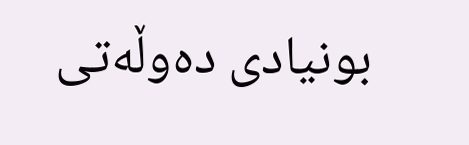بونیادی ده‌وڵه‌تی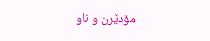مۆدێرن و ناو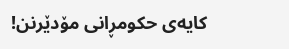كایه‌ی حكومڕانی مۆدێرنن!